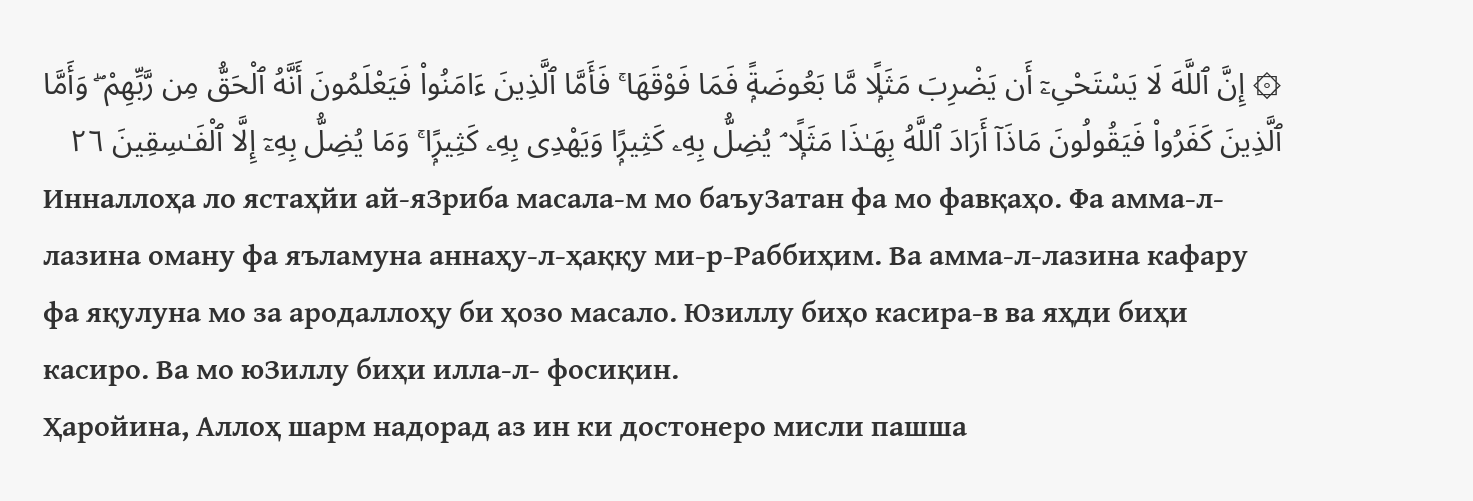۞ إِنَّ ٱللَّهَ لَا يَسْتَحْىِۦٓ أَن يَضْرِبَ مَثَلًۭا مَّا بَعُوضَةًۭ فَمَا فَوْقَهَا ۚ فَأَمَّا ٱلَّذِينَ ءَامَنُوا۟ فَيَعْلَمُونَ أَنَّهُ ٱلْحَقُّ مِن رَّبِّهِمْ ۖ وَأَمَّا ٱلَّذِينَ كَفَرُوا۟ فَيَقُولُونَ مَاذَآ أَرَادَ ٱللَّهُ بِهَـٰذَا مَثَلًۭا ۘ يُضِلُّ بِهِۦ كَثِيرًۭا وَيَهْدِى بِهِۦ كَثِيرًۭا ۚ وَمَا يُضِلُّ بِهِۦٓ إِلَّا ٱلْفَـٰسِقِينَ ٢٦
Инналлоҳа ло ястаҳйи ай-яЗриба масала-м мо баъуЗатан фа мо фавқаҳо. Фа амма-л-лазина оману фа яъламуна аннаҳу-л-ҳаққу ми-р-Раббиҳим. Ва амма-л-лазина кафару фа яқулуна мо за ародаллоҳу би ҳозо масало. Юзиллу биҳо касира-в ва яҳди биҳи касиро. Ва мо юЗиллу биҳи илла-л- фосиқин.
Ҳаройина, Аллоҳ шарм надорад аз ин ки достонеро мисли пашша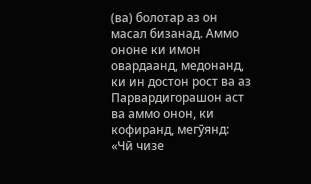(ва) болотар аз он масал бизанад. Аммо ононе ки имон овардаанд, медонанд, ки ин достон рост ва аз Парвардигорашон аст ва аммо онон, ки кофиранд, мегӯянд: «Чӣ чизе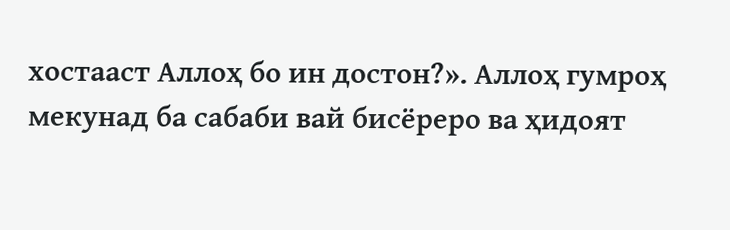хостааст Аллоҳ бо ин достон?». Аллоҳ гумроҳ мекунад ба сабаби вай бисёреро ва ҳидоят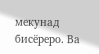мекунад бисёреро. Ва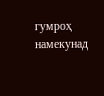гумроҳ намекунад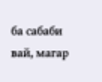ба сабаби вай, магар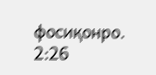фосиқонро.
2:26